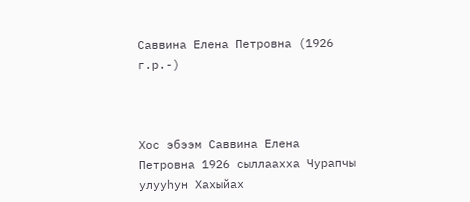Саввина Елена Петровна (1926 г.р.-)



Хос эбээм Саввина Елена Петровна 1926 сыллаахха Чурапчы улууһун Хахыйах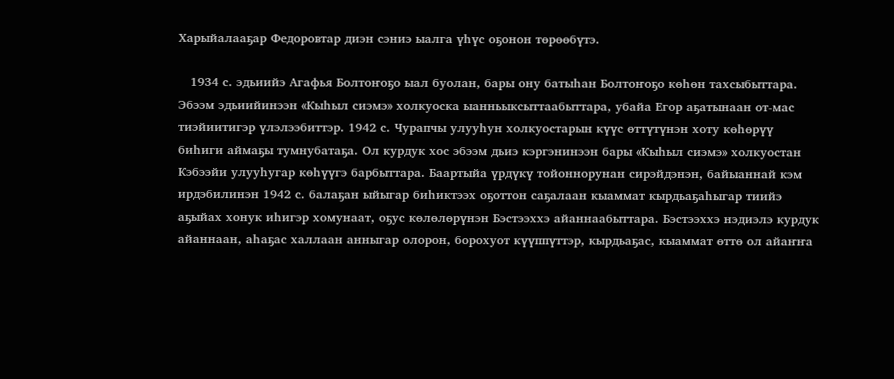Харыйалааҕар Федоровтар диэн сэниэ ыалга үһүс оҕонон төрөөбүтэ.

   1934 с. эдьиийэ Агафья Болтоҥоҕо ыал буолан, бары ону батыһан Болтоҥоҕо көһөн тахсыбыттара. Эбээм эдьиийинээн «Кыһыл сиэмэ» холкуоска ыанньыксыттаабыттара, убайа Егор аҕатынаан от-мас тиэйиитигэр үлэлээбиттэр. 1942 с. Чурапчы улууһун холкуостарын күүс өттүтүнэн хоту көһөрүү биһиги аймаҕы тумнубатаҕа. Ол курдук хос эбээм дьиэ кэргэнинээн бары «Кыһыл сиэмэ» холкуостан Кэбээйи улууһугар көһүүгэ барбыттара. Баартыйа үрдүкү тойоннорунан сирэйдэнэн, байыаннай кэм ирдэбилинэн 1942 с. балаҕан ыйыгар биһиктээх оҕоттон саҕалаан кыаммат кырдьаҕаһыгар тиийэ аҕыйах хонук иһигэр хомунаат, оҕус көлөлөрүнэн Бэстээххэ айаннаабыттара. Бэстээххэ нэдиэлэ курдук айаннаан, аһаҕас халлаан анныгар олорон, борохуот күүппүттэр, кырдьаҕас, кыаммат өттө ол айаҥҥа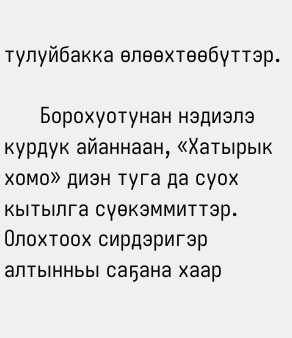тулуйбакка өлөөхтөөбүттэр.

      Борохуотунан нэдиэлэ курдук айаннаан, «Хатырык хомо» диэн туга да суох кытылга сүөкэммиттэр. Олохтоох сирдэригэр алтынньы саҕана хаар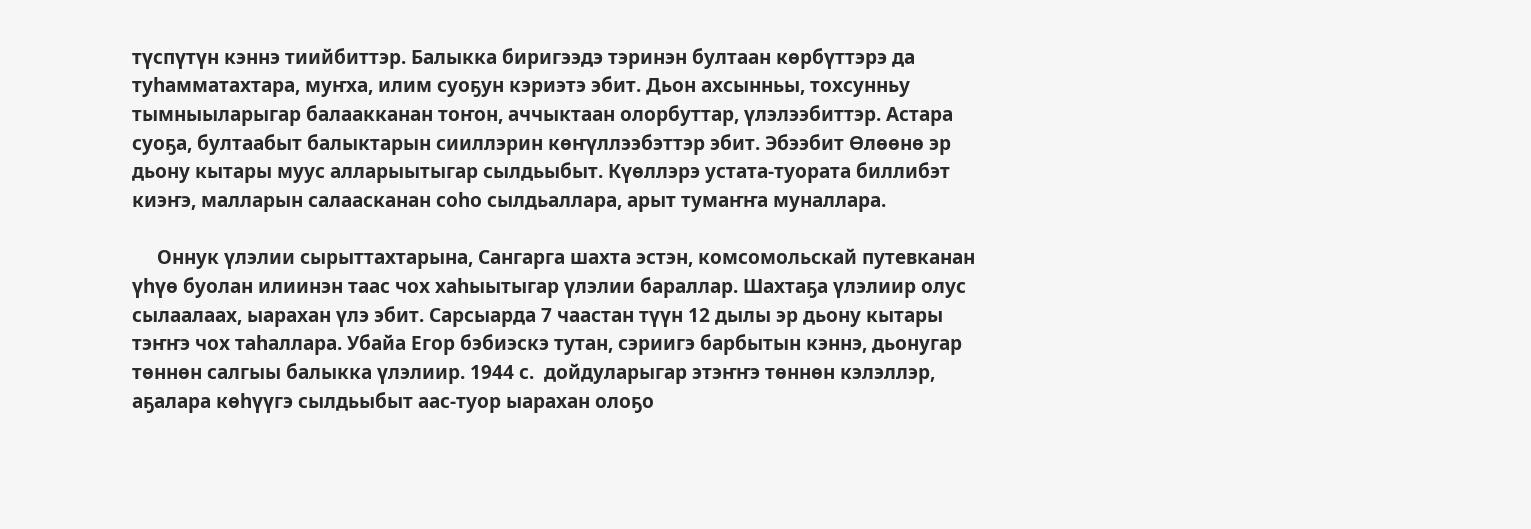түспүтүн кэннэ тиийбиттэр. Балыкка биригээдэ тэринэн бултаан көрбүттэрэ да туһамматахтара, муҥха, илим суоҕун кэриэтэ эбит. Дьон ахсынньы, тохсунньу тымныыларыгар балаакканан тоҥон, аччыктаан олорбуттар, үлэлээбиттэр. Астара суоҕа, бултаабыт балыктарын сииллэрин көҥүллээбэттэр эбит. Эбээбит Өлөөнө эр дьону кытары муус алларыытыгар сылдьыбыт. Күөллэрэ устата-туората биллибэт киэҥэ, малларын салаасканан соһо сылдьаллара, арыт тумаҥҥа муналлара.

     Оннук үлэлии сырыттахтарына, Сангарга шахта эстэн, комсомольскай путевканан үһүө буолан илиинэн таас чох хаһыытыгар үлэлии бараллар. Шахтаҕа үлэлиир олус сылаалаах, ыарахан үлэ эбит. Сарсыарда 7 чаастан түүн 12 дылы эр дьону кытары тэҥҥэ чох таһаллара. Убайа Егор бэбиэскэ тутан, сэриигэ барбытын кэннэ, дьонугар төннөн салгыы балыкка үлэлиир. 1944 с.  дойдуларыгар этэҥҥэ төннөн кэлэллэр, аҕалара көһүүгэ сылдьыбыт аас-туор ыарахан олоҕо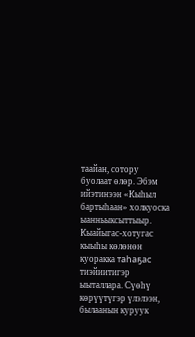таайан, сотору буолаат өлөр. Эбэм ийэтинээн «Кыһыл бартыһаан» холкуоска ыанньыксыттыыр. Кыайыгас-хотугас кыыһы көлөнөн куоракка таһаҕас тиэйиитигэр ыыталлара. Сүөһү көрүүтүгэр үлэлээн, былаанын куруук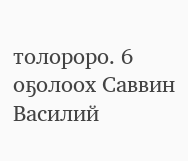толороро. 6 оҕолоох Саввин Василий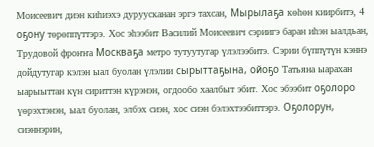Моисеевич диэн киһиэхэ дуруусканан эргэ тахсан, Мырылаҕа көһөн киирбитэ, 4 оҕону төрөппүттэрэ. Хос эһээбит Василий Моисеевич сэриигэ баран иһэн ыалдьан, Трудовой фроҥҥа Москваҕа метро тутуутугар үлэлээбитэ. Сэрии бүппүтүн кэннэ дойдутугар кэлэн ыал буолан үлэлии сырыттаҕына, ойоҕо Татьяна ыарахан ыарыыттан күн сириттэн күрэнэн, огдообо хаалбыт эбит. Хос эбээбит оҕолоро үөрэхтэнэн, ыал буолан, элбэх сиэн, хос сиэн бэлэхтээбиттэрэ. Оҕолорун, сиэннэрин,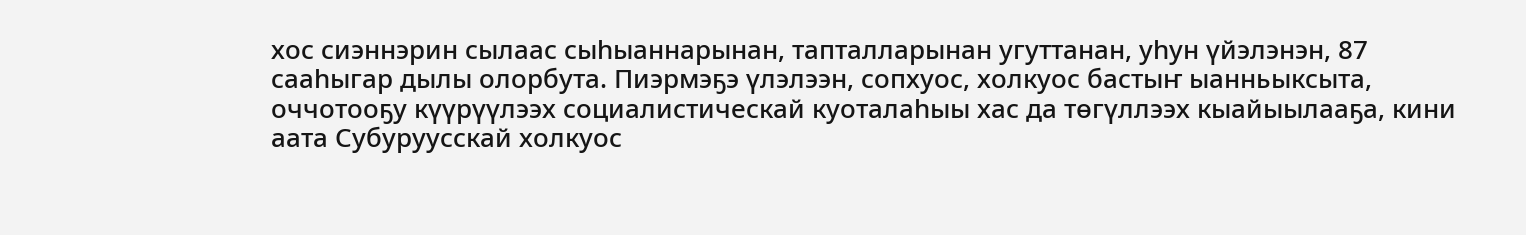хос сиэннэрин сылаас сыһыаннарынан, тапталларынан угуттанан, уһун үйэлэнэн, 87 сааһыгар дылы олорбута. Пиэрмэҕэ үлэлээн, сопхуос, холкуос бастыҥ ыанньыксыта, оччотооҕу күүрүүлээх социалистическай куоталаһыы хас да төгүллээх кыайыылааҕа, кини аата Субуруусскай холкуос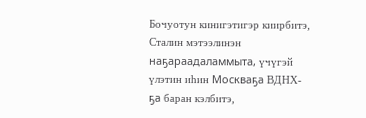Бочуотун кинигэтигэр киирбитэ, Сталин мэтээлинэн наҕараадаламмыта, үчүгэй үлэтин иһин Москваҕа ВДНХ-ҕа баран кэлбитэ,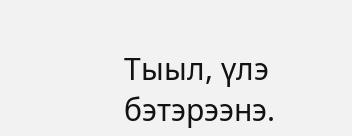Тыыл, үлэ бэтэрээнэ.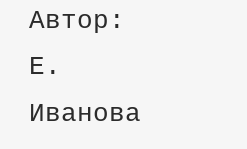Автор: Е. Иванова